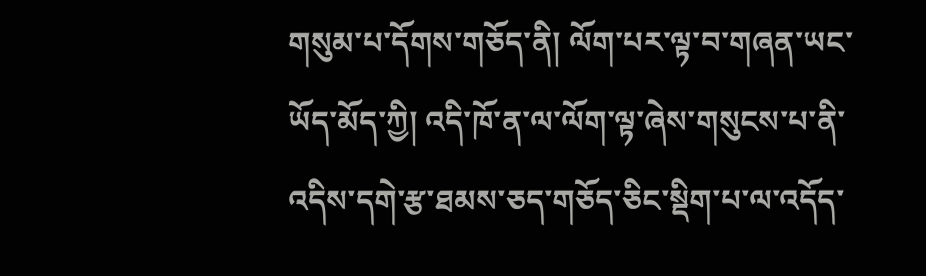གསུམ་པ་དོགས་གཅོད་ནི། ལོག་པར་ལྟ་བ་གཞན་ཡང་ཡོད་མོད་ཀྱི། འདི་ཁོ་ན་ལ་ལོག་ལྟ་ཞེས་གསུངས་པ་ནི་འདིས་དགེ་རྩ་ཐམས་ཅད་གཅོད་ཅིང་སྡིག་པ་ལ་འདོད་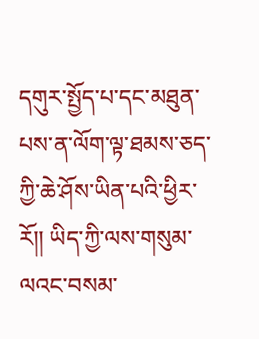དགུར་སྤྱོད་པ་དང་མཐུན་པས་ན་ལོག་ལྟ་ཐམས་ཅད་ཀྱི་ཆེ་ཤོས་ཡིན་པའི་ཕྱིར་རོ།། ཡིད་ཀྱི་ལས་གསུམ་ལའང་བསམ་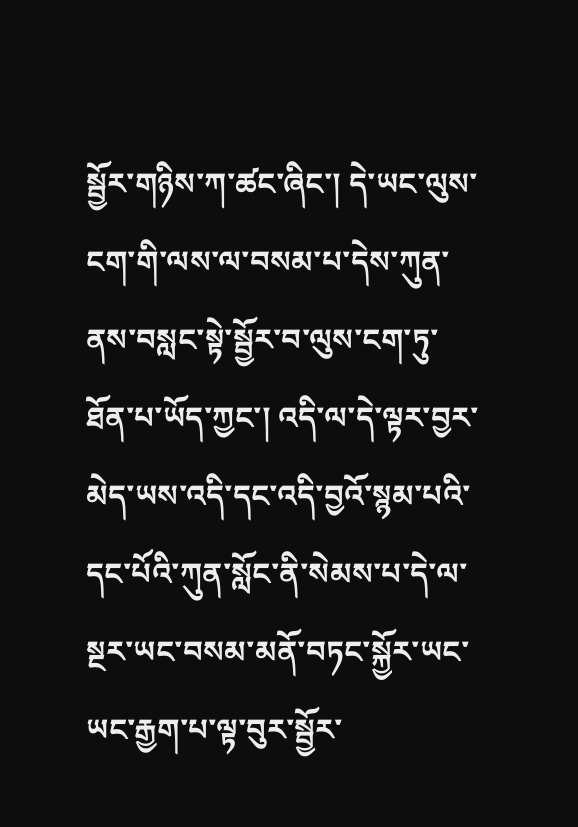སྦྱོར་གཉིས་ཀ་ཚང་ཞིང་། དེ་ཡང་ལུས་ངག་གི་ལས་ལ་བསམ་པ་དེས་ཀུན་ནས་བསླང་སྟེ་སྦྱོར་བ་ལུས་ངག་ཏུ་ཐོན་པ་ཡོད་ཀྱང་། འདི་ལ་དེ་ལྟར་བྱར་མེད་ཡས་འདི་དང་འདི་བྱའོ་སྙམ་པའི་དང་པོའི་ཀུན་སློང་ནི་སེམས་པ་དེ་ལ་སྔར་ཡང་བསམ་མནོ་བཏང་སྐྱོར་ཡང་ཡང་རྒྱག་པ་ལྟ་བུར་སྦྱོར་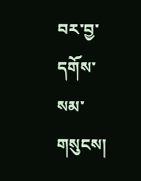བར་བྱ་དགོས་སམ་གསུངས།